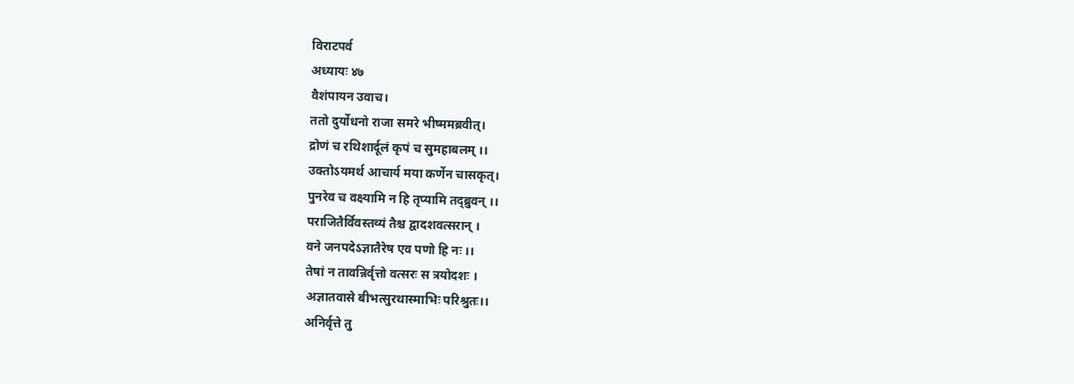विराटपर्व
अध्यायः ४७
वैशंपायन उवाच।
ततो दुर्योधनो राजा समरे भीष्ममब्रवीत्।
द्रोणं च रथिशार्दूलं कृपं च सुमहाबलम् ।।
उक्तोऽयमर्थ आचार्य मया कर्णेन चासकृत्।
पुनरेव च वक्ष्यामि न हि तृप्यामि तद्ब्रुवन् ।।
पराजितैर्विवस्तव्यं तैश्च द्वादशवत्सरान् ।
वने जनपदेऽज्ञातैरेष एव पणो हि नः ।।
तेषां न तावन्निर्वृत्तो वत्सरः स त्रयोदशः ।
अज्ञातवासे बीभत्सुरथास्माभिः परिश्रुतः।।
अनिर्वृत्ते तु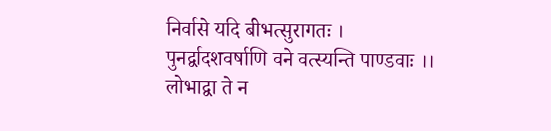निर्वासे यदि बीभत्सुरागतः ।
पुनर्द्वादशवर्षाणि वने वत्स्यन्ति पाण्डवाः ।।
लोभाद्वा ते न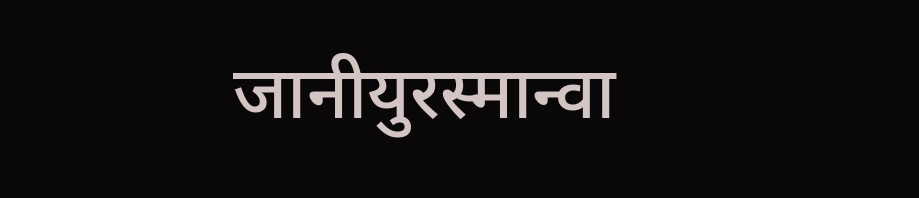जानीयुरस्मान्वा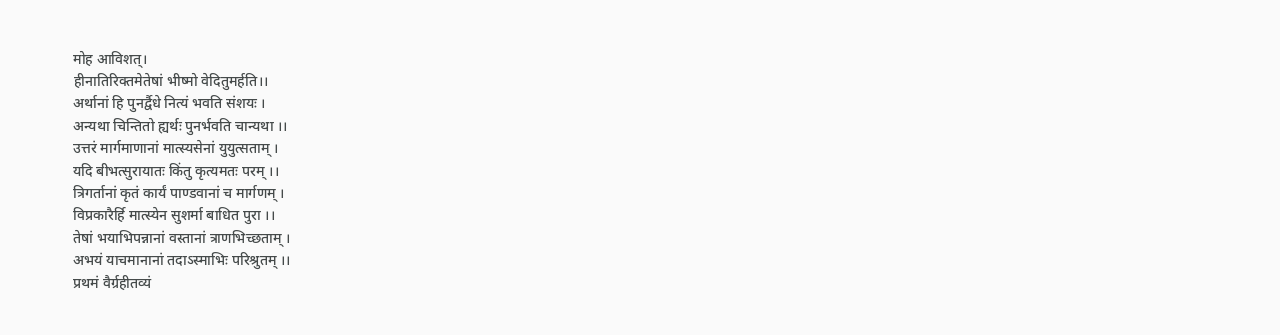मोह आविशत्।
हीनातिरिक्तमेतेषां भीष्मो वेदितुमर्हति।।
अर्थानां हि पुनर्द्वैधे नित्यं भवति संशयः ।
अन्यथा चिन्तितो ह्यर्थः पुनर्भवति चान्यथा ।।
उत्तरं मार्गमाणानां मात्स्यसेनां युयुत्सताम् ।
यदि बीभत्सुरायातः किंतु कृत्यमतः परम् ।।
त्रिगर्तानां कृतं कार्यं पाण्डवानां च मार्गणम् ।
विप्रकारैर्हि मात्स्येन सुशर्मा बाधित पुरा ।।
तेषां भयाभिपन्नानां वस्तानां त्राणभिच्छताम् ।
अभयं याचमानानां तदाऽस्माभिः परिश्रुतम् ।।
प्रथमं वैर्ग्रहीतव्यं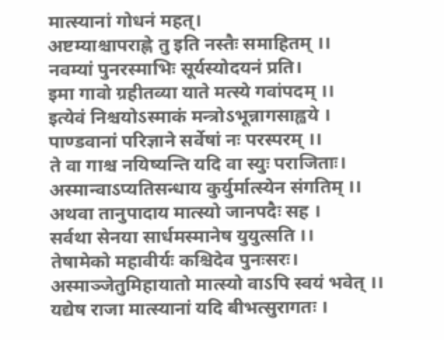मात्स्यानां गोधनं महत्।
अष्टम्याश्चापराह्णे तु इति नस्तैः समाहितम् ।।
नवम्यां पुनरस्माभिः सूर्यस्योदयनं प्रति।
इमा गावो ग्रहीतव्या याते मत्स्ये गवांपदम् ।।
इत्येवं निश्चयोऽस्माकं मन्त्रोऽभून्नागसाह्वये ।
पाण्डवानां परिज्ञाने सर्वेषां नः परस्परम् ।।
ते वा गाश्च नयिष्यन्ति यदि वा स्युः पराजिताः।
अस्मान्वाऽप्यतिसन्धाय कुर्युर्मात्स्येन संगतिम् ।।
अथवा तानुपादाय मात्स्यो जानपदैः सह ।
सर्वथा सेनया सार्धमस्मानेष युयुत्सति ।।
तेषामेको महावीर्यः कश्चिदेव पुनःसरः।
अस्माञ्जेतुमिहायातो मात्स्यो वाऽपि स्वयं भवेत् ।।
यद्येष राजा मात्स्यानां यदि बीभत्सुरागतः ।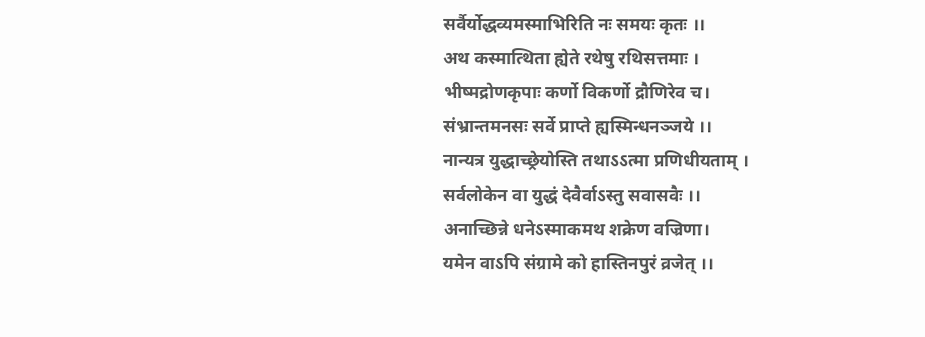सर्वैर्योद्धव्यमस्माभिरिति नः समयः कृतः ।।
अथ कस्मात्थिता ह्येते रथेषु रथिसत्तमाः ।
भीष्मद्रोणकृपाः कर्णो विकर्णो द्रौणिरेव च।
संभ्रान्तमनसः सर्वे प्राप्ते ह्यस्मिन्धनञ्जये ।।
नान्यत्र युद्धाच्छ्रेयोस्ति तथाऽऽत्मा प्रणिधीयताम् ।
सर्वलोकेन वा युद्धं देवैर्वाऽस्तु सवासवैः ।।
अनाच्छिन्ने धनेऽस्माकमथ शक्रेण वज्रिणा।
यमेन वाऽपि संग्रामे को हास्तिनपुरं व्रजेत् ।।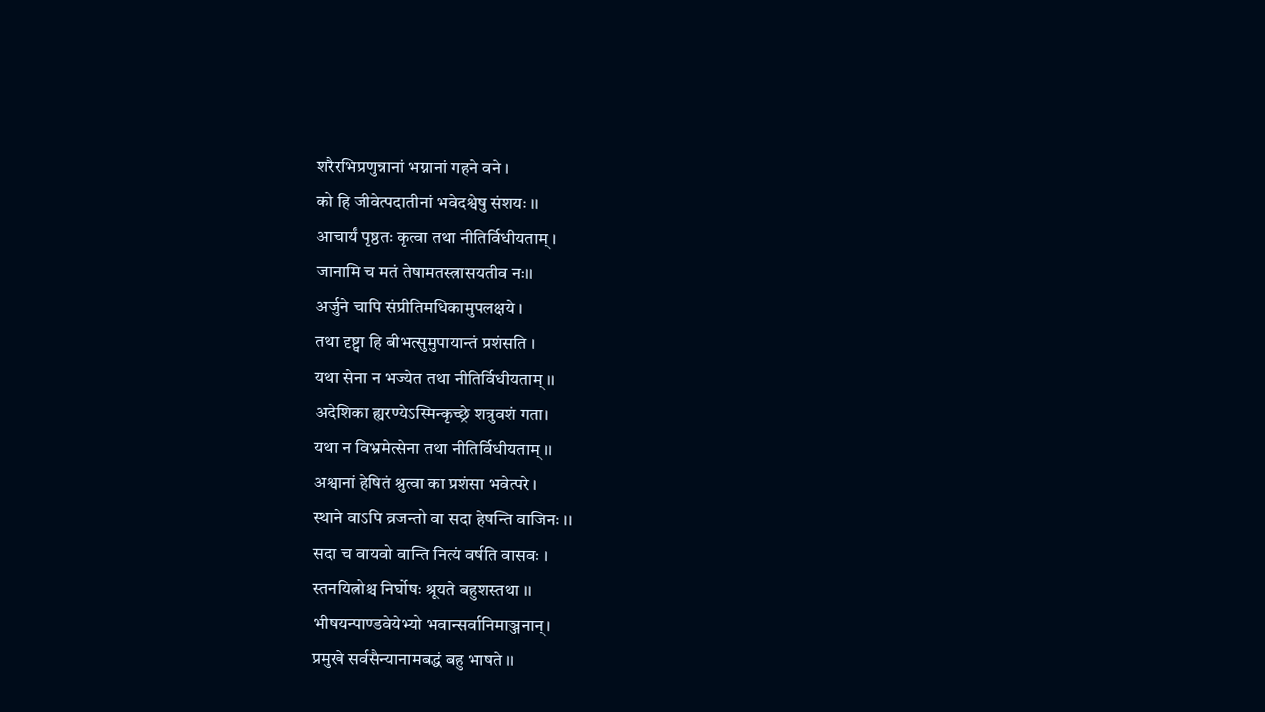शरैरभिप्रणुन्नानां भग्नानां गहने वने ।
को हि जीवेत्पदातीनां भवेदश्वेषु संशयः ।।
आचार्यं पृष्ठतः कृत्वा तथा नीतिर्विधीयताम् ।
जानामि च मतं तेषामतस्त्रासयतीव नः।।
अर्जुने चापि संप्रीतिमधिकामुपलक्षये ।
तथा दृष्ट्वा हि बीभत्सुमुपायान्तं प्रशंसति ।
यथा सेना न भज्येत तथा नीतिर्विधीयताम् ।।
अदेशिका ह्यरण्येऽस्मिन्कृच्छ्रे शत्रुवशं गता।
यथा न विभ्रमेत्सेना तथा नीतिर्विधीयताम् ।।
अश्वानां हेषितं श्रुत्वा का प्रशंसा भवेत्परे ।
स्थाने वाऽपि व्रजन्तो वा सदा हेषन्ति वाजिनः ।।
सदा च वायवो वान्ति नित्यं वर्षति वासवः ।
स्तनयित्नोश्च निर्घोषः श्रूयते बहुशस्तथा ।।
भीषयन्पाण्डवेयेभ्यो भवान्सर्वानिमाञ्जनान्।
प्रमुखे सर्वसैन्यानामबद्धं बहु भाषते ।।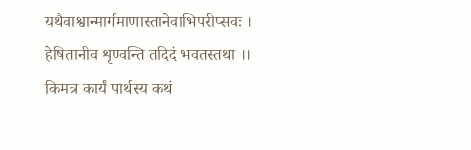यथैवाश्वान्मार्गमाणास्तानेवाभिपरीप्सवः ।
हेषितानीव शृण्वन्ति तदिदं भवतस्तथा ।।
किमत्र कार्यं पार्थस्य कथं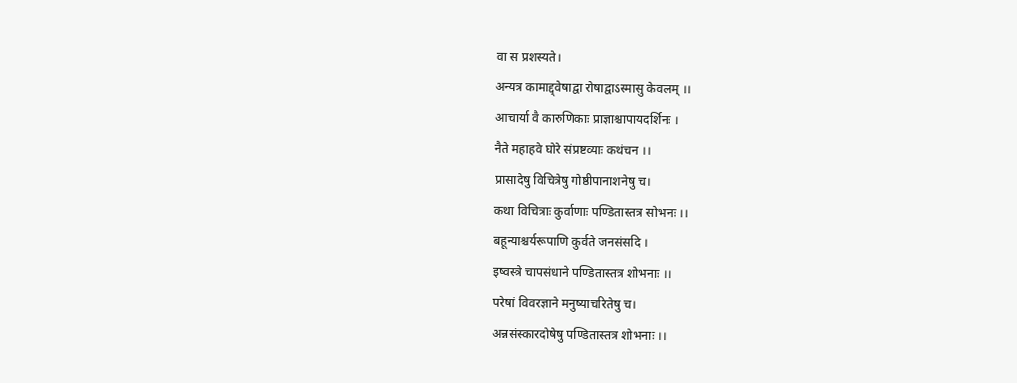वा स प्रशस्यते।
अन्यत्र कामाद्द्वेषाद्वा रोषाद्वाऽस्मासु केवलम् ।।
आचार्या वै कारुणिकाः प्राज्ञाश्चापायदर्शिनः ।
नैते महाहवे घोरे संप्रष्टव्याः कथंचन ।।
प्रासादेषु विचित्रेषु गोष्ठीपानाशनेषु च।
कथा विचित्राः कुर्वाणाः पण्डितास्तत्र सोभनः ।।
बहून्याश्चर्यरूपाणि कुर्वते जनसंसदि ।
इष्वस्त्रे चापसंधाने पण्डितास्तत्र शोभनाः ।।
परेषां विवरज्ञाने मनुष्याचरितेषु च।
अन्नसंस्कारदोषेषु पण्डितास्तत्र शोभनाः ।।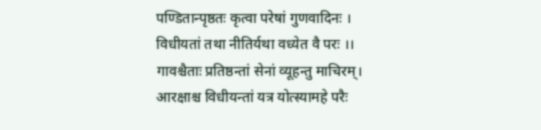पण्डितान्पृष्ठतः कृत्वा परेषां गुणवादिनः ।
विधीयतां तथा नीतिर्यथा वध्येत वै परः ।।
गावश्चैताः प्रतिष्ठन्तां सेनां व्यूहन्तु माचिरम्।
आरक्षाश्च विधीयन्तां यत्र योत्स्यामहे परैः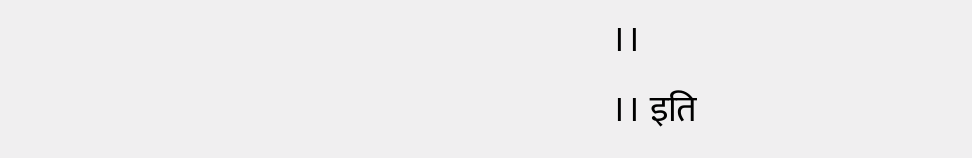।।
।। इति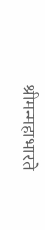श्रीमन्महाभारते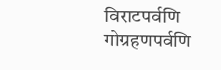विराटपर्वणि
गोग्रहणपर्वणि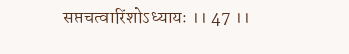सप्तचत्वारिंशोऽध्यायः ।। 47 ।।